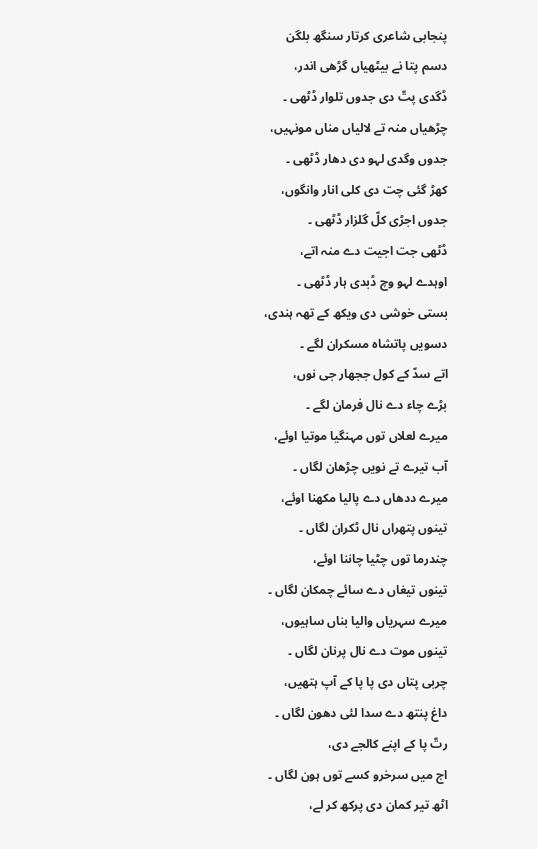پنجابی شاعری کرتار سنگھ بلگن
دسم پتا نے بیٹھیاں گڑھی اندر،
ڈگدی پتّ دی جدوں تلوار ڈٹھی ۔
چڑھیاں منہ تے لالیاں مناں مونہیں،
جدوں وگدی لہو دی دھار ڈٹھی ۔
کھڑ گئی چت دی کلی انار وانگوں،
جدوں اجڑی کلّ گلزار ڈٹھی ۔
ڈٹھی جت اجیت دے منہ اتے،
اوہدے لہو وچ ڈبدی ہار ڈٹھی ۔
بستی خوشی دی ویکھ کے تھہ ہندی،
دسویں پاتشاہ مسکران لگے ۔
اتے سدّ کے کول ججھار جی نوں،
بڑے چاء دے نال فرمان لگے ۔
میرے لعلاں توں مہنگیا موتیا اوئے،
آب تیرے تے نویں چڑھان لگاں ۔
میرے ددھاں دے پالیا مکھنا اوئے،
تینوں پتھراں نال ٹکران لگاں ۔
چندرما توں چٹیا چاننا اوئے،
تینوں تیغاں دے سائے چمکان لگاں ۔
میرے سہریاں والیا بناں ساہیوں،
تینوں موت دے نال پرنان لگاں ۔
چربی پتاں دی پا پا کے آپ ہتھیں،
داغ پنتھ دے سدا لئی دھون لگاں ۔
رتّ پا کے اپنے کالجے دی،
اج میں سرخرو کسے توں ہون لگاں ۔
اٹھ تیر کمان دی پرکھ کر لے،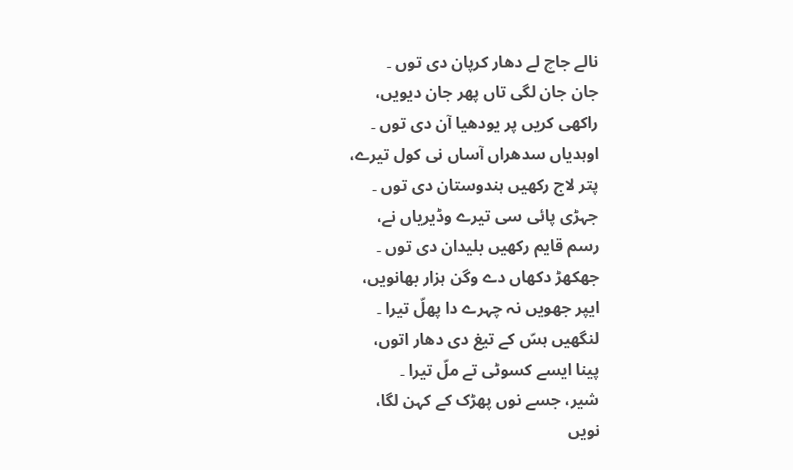نالے جاچ لے دھار کرپان دی توں ۔
جان جان لگی تاں پھر جان دیویں،
راکھی کریں پر یودھیا آن دی توں ۔
اوہدیاں سدھراں آساں نی کول تیرے،
پتر لاج رکھیں ہندوستان دی توں ۔
جہڑی پائی سی تیرے وڈیریاں نے،
رسم قایم رکھیں بلیدان دی توں ۔
جھکھڑ دکھاں دے وگن ہزار بھانویں،
ایپر جھویں نہ چہرے دا پھلّ تیرا ۔
لنگھیں ہسّ کے تیغ دی دھار اتوں،
پینا ایسے کسوٹی تے ملّ تیرا ۔
شیر، جسے نوں پھڑک کے کہن لگا،
نویں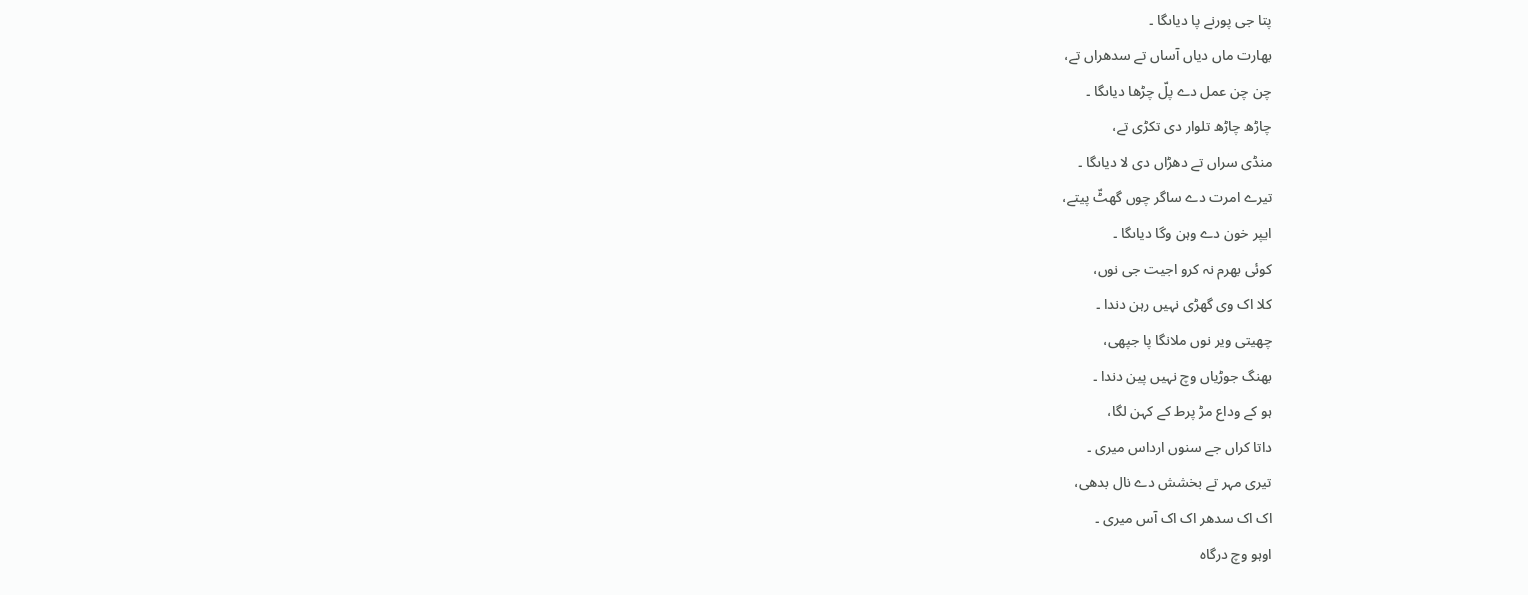پتا جی پورنے پا دیاںگا ۔
بھارت ماں دیاں آساں تے سدھراں تے،
چن چن عمل دے پلّ چڑھا دیاںگا ۔
چاڑھ چاڑھ تلوار دی تکڑی تے،
منڈی سراں تے دھڑاں دی لا دیاںگا ۔
تیرے امرت دے ساگر چوں گھٹّ پیتے،
ایپر خون دے وہن وگا دیاںگا ۔
کوئی بھرم نہ کرو اجیت جی نوں،
کلا اک وی گھڑی نہیں رہن دندا ۔
چھیتی ویر نوں ملانگا پا جپھی،
بھنگ جوڑیاں وچ نہیں پین دندا ۔
ہو کے وداع مڑ پرط کے کہن لگا،
داتا کراں جے سنوں ارداس میری ۔
تیری مہر تے بخشش دے نال بدھی،
اک اک سدھر اک اک آس میری ۔
اوہو وچ درگاہ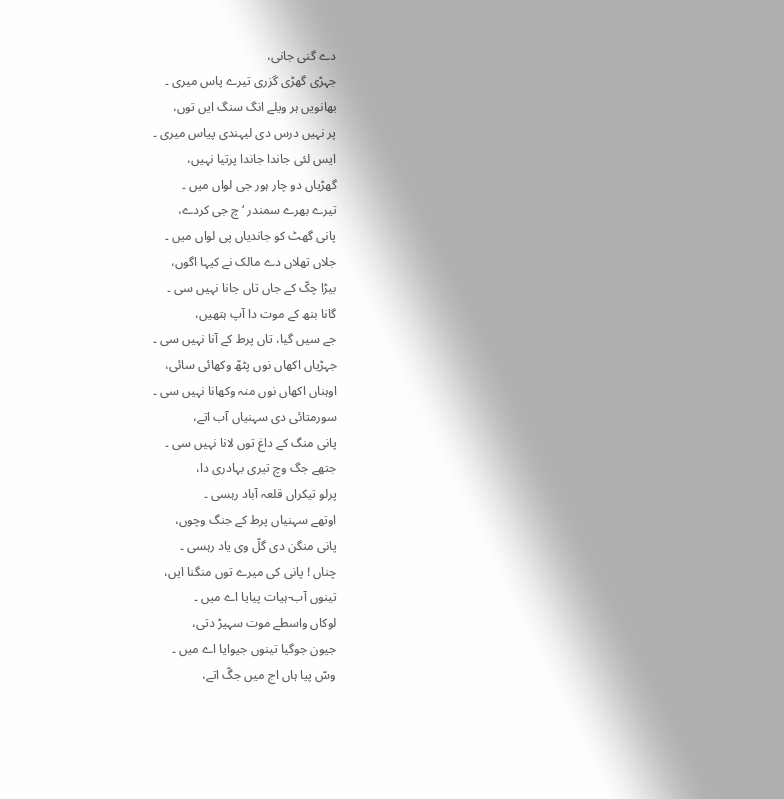دے گنی جانی،
جہڑی گھڑی گزری تیرے پاس میری ۔
بھانویں ہر ویلے انگ سنگ ایں توں،
پر نہیں درس دی لیہندی پیاس میری ۔
ایس لئی جاندا جاندا پرتیا نہیں،
گھڑیاں دو چار ہور جی لواں میں ۔
تیرے بھرے سمندر ‘چ جی کردے،
پانی گھٹ کو جاندیاں پی لواں میں ۔
جلاں تھلاں دے مالک نے کیہا اگوں،
بیڑا چکّ کے جاں تاں جانا نہیں سی ۔
گانا بنھ کے موت دا آپ ہتھیں،
جے سیں گیا، تاں پرط کے آنا نہیں سی ۔
جہڑیاں اکھاں نوں پٹھّ وکھائی سائی،
اوہناں اکھاں نوں منہ وکھانا نہیں سی ۔
سورمتائی دی سہنیاں آب اتے،
پانی منگ کے داغ توں لانا نہیں سی ۔
جتھے جگ وچ تیری بہادری دا،
پرلو تیکراں قلعہ آباد رہسی ۔
اوتھے سہنیاں پرط کے جنگ وچوں،
پانی منگن دی گلّ وی یاد رہسی ۔
چناں ! پانی کی میرے توں منگنا ایں،
تینوں آب-ہیات پیایا اے میں ۔
لوکاں واسطے موت سہیڑ دتی،
جیون جوگیا تینوں جیوایا اے میں ۔
وسّ پیا ہاں اج میں جگّ اتے،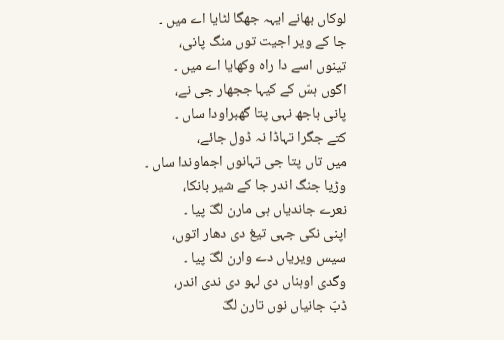لوکاں بھانے ایہہ جھگا لٹایا اے میں ۔
جا کے ویر اجیت توں منگ پانی،
تینوں اسے دا راہ وکھایا اے میں ۔
اگوں ہسّ کے کیہا ججھار جی نے،
پانی باجھ نہی پتا گھبراودا ساں ۔
کتے جگرا تہاڈا نہ ڈول جائے،
میں تاں پتا جی تہانوں اجماوندا ساں ۔
وڑیا جنگ اندر جا کے شیر بانکا،
نعرے جاندیاں ہی مارن لگّ پیا ۔
اپنی نکی جہی تیغ دی دھار اتوں،
سیس ویریاں دے وارن لگّ پیا ۔
وگدی اوہناں دی لہو دی ندی اندر،
ڈبّ جانیاں نوں تارن لگّ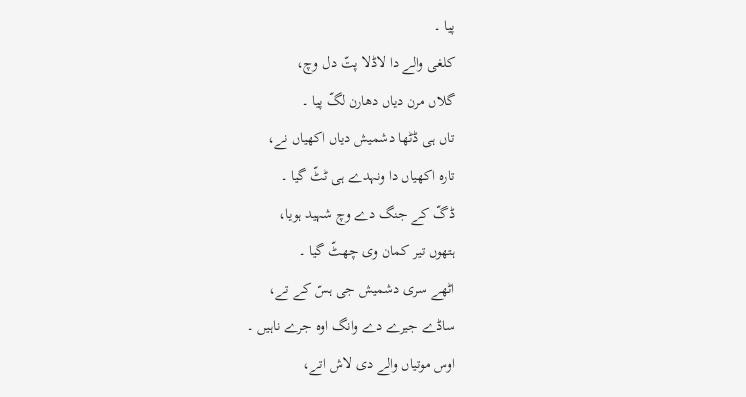پیا ۔
کلغی والے دا لاڈلا پتّ دل وچ،
گلاں مرن دیاں دھارن لگّ پیا ۔
تاں ہی ڈٹھا دشمیش دیاں اکھیاں نے،
تارہ اکھیاں دا ونہدے ہی ٹٹّ گیا ۔
ڈگّ کے جنگ دے وچ شہید ہویا،
ہتھوں تیر کمان وی چھٹّ گیا ۔
اٹھے سری دشمیش جی ہسّ کے تے،
ساڈے جیرے دے وانگ اوہ جرے ناہیں ۔
اوس موتیاں والے دی لاش اتے،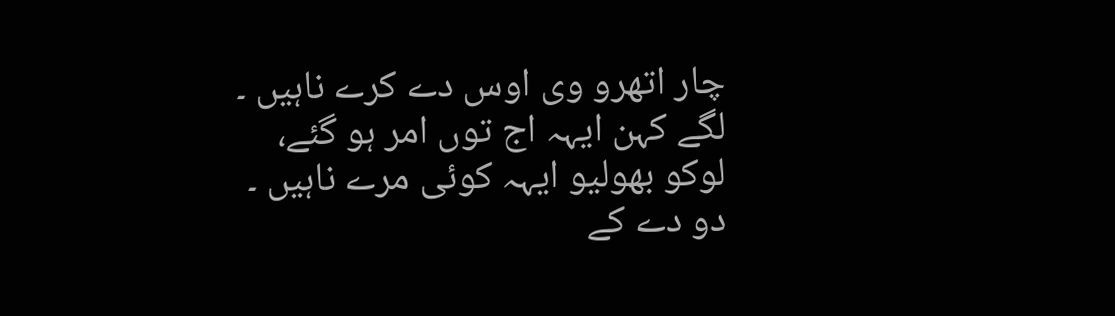چار اتھرو وی اوس دے کرے ناہیں ۔
لگے کہن ایہہ اج توں امر ہو گئے،
لوکو بھولیو ایہہ کوئی مرے ناہیں ۔
دو دے کے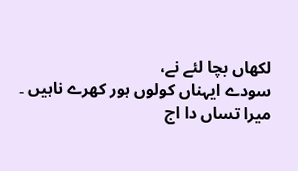لکھاں بچا لئے نے،
سودے ایہناں کولوں ہور کھرے ناہیں ۔
میرا تساں دا اج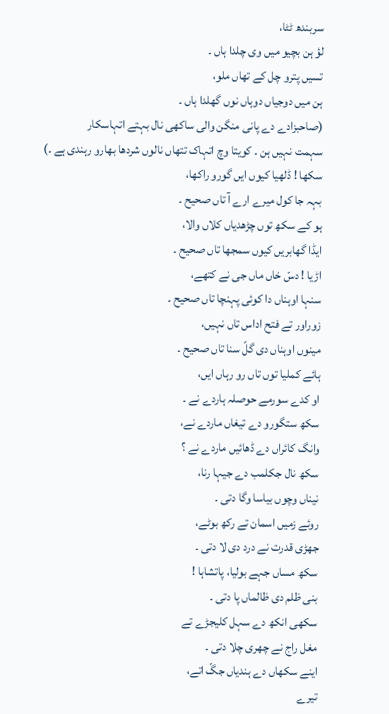سربندھ ٹٹا،
لؤ ہن بچیو میں وی چلدا ہاں ۔
تسیں پترو چل کے تھاں ملو،
ہن میں دوجیاں دوہاں نوں گھلدا ہاں ۔
(صاحبزادے دے پانی منگن والی ساکھی نال بہتے اتہاسکار
سہمت نہیں ہن ۔ کویتا وچ اتہاک تتھاں نالوں شردھا بھارو رہندی ہے ۔)
سکھا ! ڈلھیا کیوں ایں گورو راکھا،
بہہ جا کول میرے ارے آ تاں صحیح ۔
ہو کے سکھ توں چڑھدیاں کلاں والا،
ایڈا گھابریں کیوں سمجھا تاں صحیح ۔
اڑیا ! دسّ خاں ماں جی نے کتھے،
سنہا اوہناں دا کوئی پہنچا تاں صحیح ۔
زوراور تے فتح اداس تاں نہیں،
مینوں اوہناں دی گلّ سنا تاں صحیح ۔
ہائے کملیا توں تاں رو رہاں ایں،
او کدے سورمے حوصلہ ہاردے نے ۔
سکھ ستگورو دے تیغاں ماردے نے،
وانگ کائراں دے ڈھائیں ماردے نے ؟
سکھ نال جکلمب دے جیہا رنا،
نیناں وچوں بیاسا وگا دتی ۔
روئے زمیں اسمان تے رکھ بوٹے،
جھڑی قدرت نے درد دی لا دتی ۔
سکھ مساں جہے بولیا، پاتشاہا !
بنی ظلم دی ظالماں پا دتی ۔
سکھی انکھ دے سہل کلیجڑے تے
مغل راج نے چھری چلا دتی ۔
اینے سکھاں دے ہندیاں جگّ اتے،
تیرے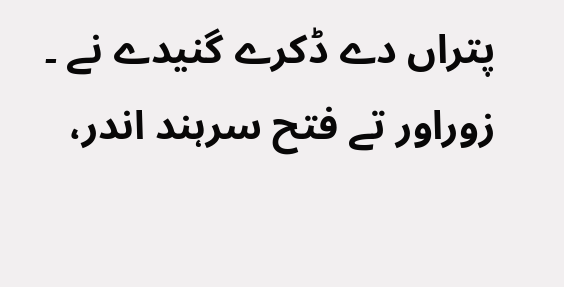پتراں دے ڈکرے گنیدے نے ۔
زوراور تے فتح سرہند اندر،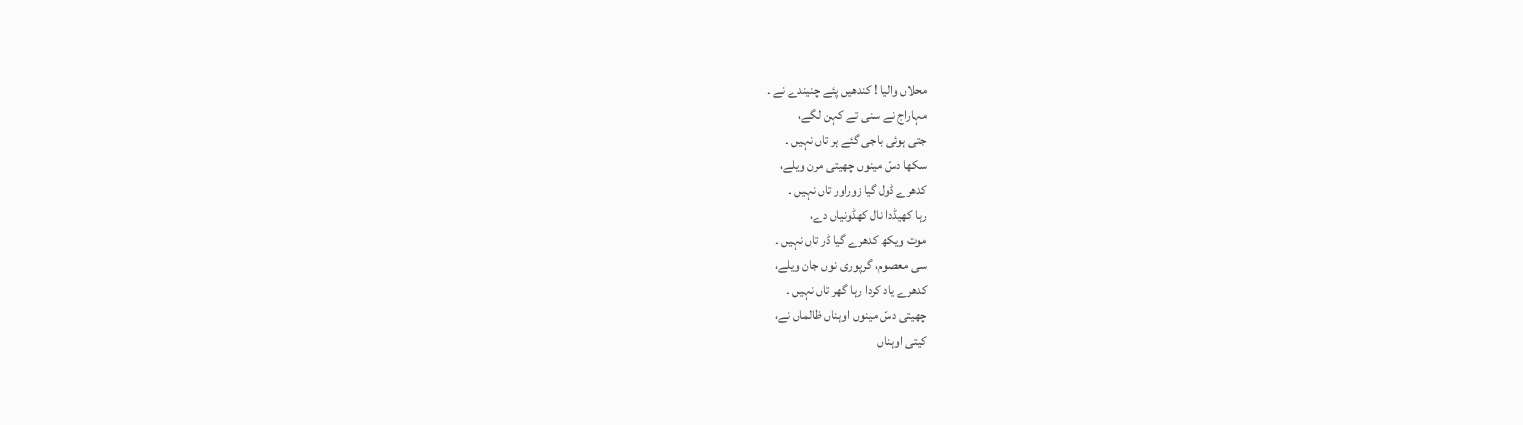محلاں والیا ! کندھیں پئے چنیندے نے ۔
مہاراج نے سنی تے کہن لگے،
جتی ہوئی باجی گئے ہر تاں نہیں ۔
سکھا دسّ مینوں چھیتی مرن ویلے،
کدھرے ڈول گیا زوراور تاں نہیں ۔
رہا کھیڈدا نال کھڈونیاں دے،
موت ویکھ کدھرے گیا ڈر تاں نہیں ۔
سی معصوم، گرپوری نوں جان ویلے،
کدھرے یاد کردا رہا گھر تاں نہیں ۔
چھیتی دسّ مینوں اوہناں ظالماں نے،
کیتی اوہناں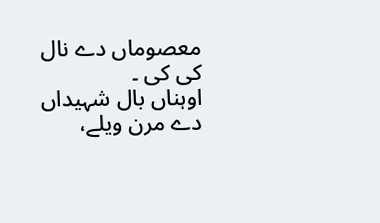معصوماں دے نال کی کی ۔
اوہناں بال شہیداں دے مرن ویلے،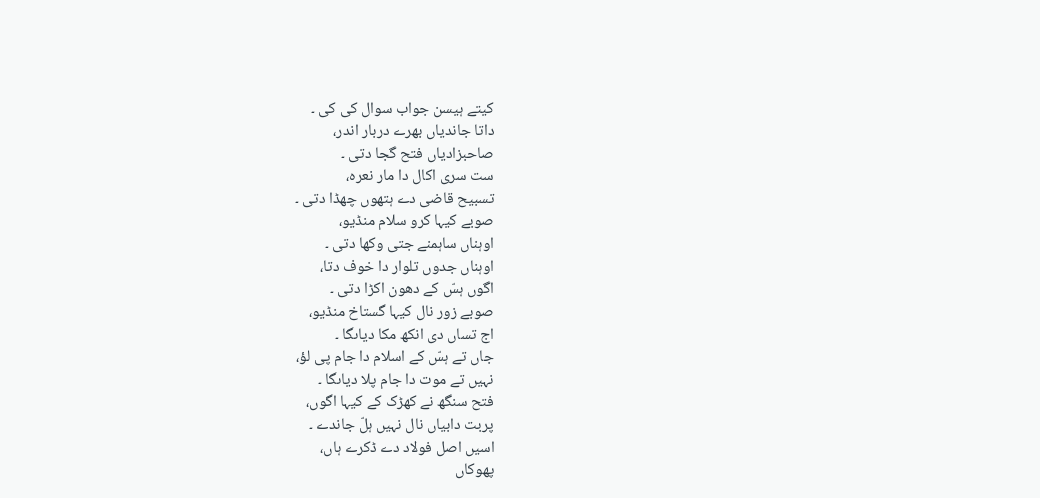کیتے ہیسن جواب سوال کی کی ۔
داتا جاندیاں بھرے دربار اندر،
صاحبزادیاں فتح گجا دتی ۔
ست سری اکال دا مار نعرہ،
تسبیح قاضی دے ہتھوں چھڈا دتی ۔
صوبے کیہا کرو سلام منڈیو،
اوہناں ساہمنے جتی وکھا دتی ۔
اوہناں جدوں تلوار دا خوف دتا،
اگوں ہسّ کے دھون اکڑا دتی ۔
صوبے زور نال کیہا گستاخ منڈیو،
اج تساں دی انکھ مکا دیاںگا ۔
جاں تے ہسّ کے اسلام دا جام پی لؤ،
نہیں تے موت دا جام پلا دیاںگا ۔
فتح سنگھ نے کھڑک کے کیہا اگوں،
پربت دابیاں نال نہیں ہلّ جاندے ۔
اسیں اصل فولاد دے ڈکرے ہاں،
پھوکاں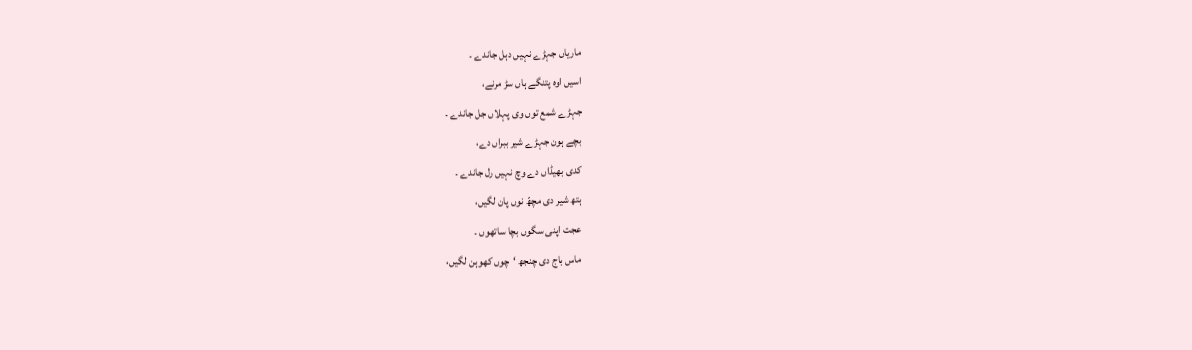ماریاں جہڑے نہیں دہل جاندے ۔
اسیں اوہ پتنگے ہاں سڑ مرنے،
جہڑے شمع توں وی پہلاں جل جاندے ۔
بچے ہون جہڑے شیر ببراں دے،
کدی بھیڈاں دے وچ نہیں رل جاندے ۔
ہتھ شیر دی مچھّ نوں پان لگیں،
عجت اپنی سگوں بچا ساتھوں ۔
ماس باج دی چنجھ ‘چوں کھوہن لگیں،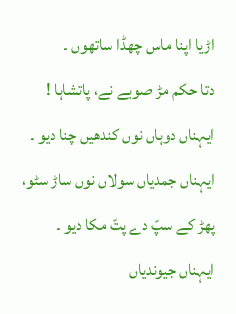اڑیا اپنا ماس چھڈا ساتھوں ۔
دتا حکم مڑ صوبے نے، پاتشاہا !
ایہناں دوہاں نوں کندھیں چنا دیو ۔
ایہناں جمدیاں سولاں نوں ساڑ سٹو،
پھڑ کے سپّ دے پتّ مکا دیو ۔
ایہناں جیوندیاں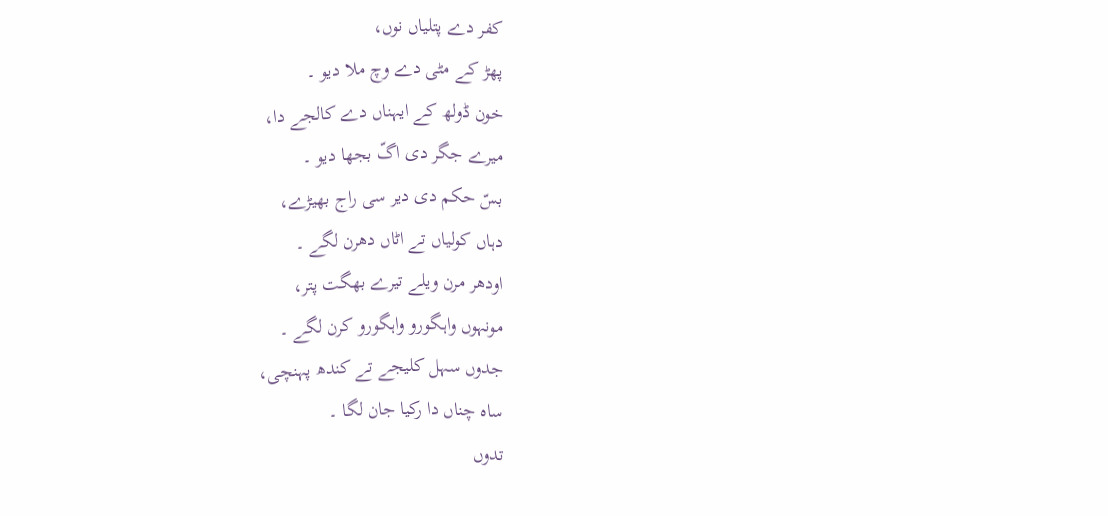کفر دے پتلیاں نوں،
پھڑ کے مٹی دے وچ ملا دیو ۔
خون ڈولھ کے ایہناں دے کالجے دا،
میرے جگر دی اگّ بجھا دیو ۔
بسّ حکم دی دیر سی راج بھیڑے،
دہاں کولیاں تے اٹاں دھرن لگے ۔
اودھر مرن ویلے تیرے بھگت پتر،
مونہوں واہگورو واہگورو کرن لگے ۔
جدوں سہل کلیجے تے کندھ پہنچی،
ساہ چناں دا رکیا جان لگا ۔
تدوں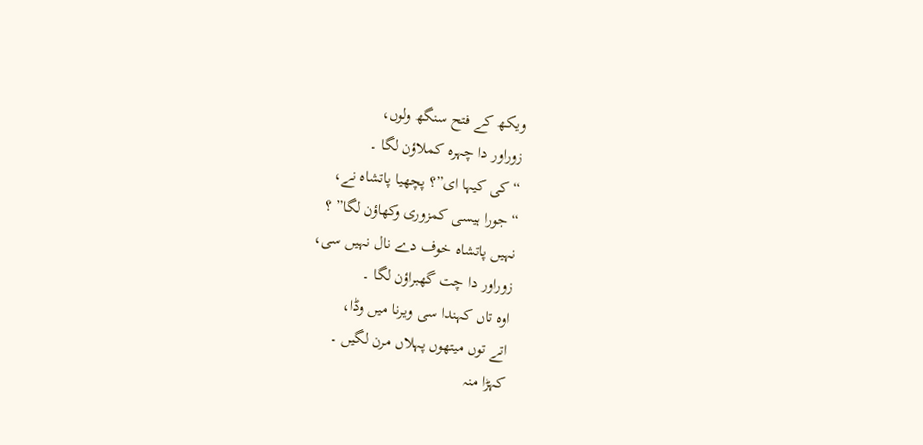ویکھ کے فتح سنگھ ولوں،
زوراور دا چہرہ کملاؤن لگا ۔
“کی کیہا ای”؟ پچھیا پاتشاہ نے،
“جورا ہیسی کمزوری وکھاؤن لگا” ؟
نہیں پاتشاہ خوف دے نال نہیں سی،
زوراور دا چت گھبراؤن لگا ۔
اوہ تاں کہندا سی ویرنا میں وڈا،
اتے توں میتھوں پہلاں مرن لگیں ۔
کہڑا منہ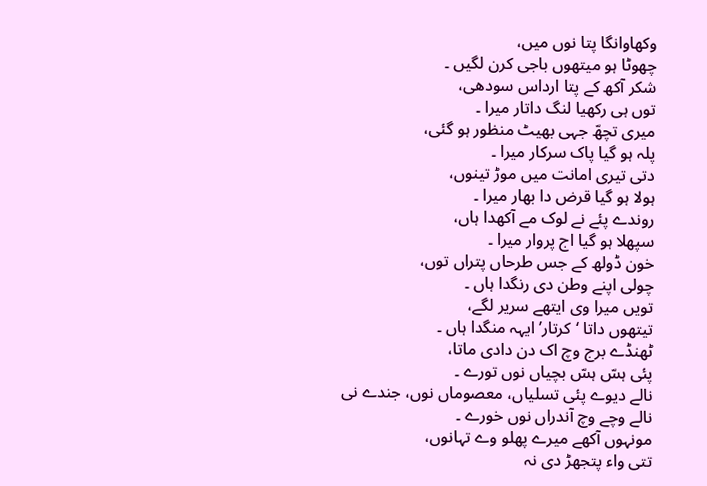وکھاوانگا پتا نوں میں،
چھوٹا ہو میتھوں باجی کرن لگیں ۔
شکر آکھ کے پتا ارداس سودھی،
توں ہی رکھیا لنگ داتار میرا ۔
میری تچھّ جہی بھیٹ منظور ہو گئی،
پلہ ہو گیا پاک سرکار میرا ۔
دتی تیری امانت میں موڑ تینوں،
ہولا ہو گیا قرض دا بھار میرا ۔
روندے پئے نے لوک مے آکھدا ہاں،
سپھلا ہو گیا اج پروار میرا ۔
خون ڈولھ کے جس طرحاں پتراں توں،
چولی اپنے وطن دی رنگدا ہاں ۔
تویں میرا وی ایتھے سریر لگے،
تیتھوں داتا ‘کرتار’ ایہہ منگدا ہاں ۔
ٹھنڈے برج وچ اک دن دادی ماتا،
پئی ہسّ ہسّ بچیاں نوں تورے ۔
نالے دیوے پئی تسلیاں، معصوماں نوں، جندے نی
نالے وچے وچ آندراں نوں خورے ۔
مونہوں آکھے میرے پھلو وے تہانوں،
تتی واء پتجھڑ دی نہ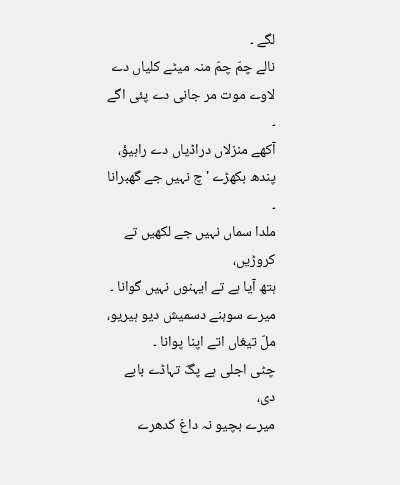لگے ۔
نالے چمّ چمّ منہ میٹے کلیاں دے
لاوے موت مر جانی دے پئی اگے ۔
آکھے منزلاں دراڈیاں دے راہیؤ،
پندھ بکھڑے 'چ نہیں جے گھبرانا ۔
ملدا سماں نہیں جے لکھیں تے کروڑیں،
ہتھ آیا ہے تے ایہنوں نہیں گوانا ۔
میرے سوہنے دسمیش دیو ہیریو،
ملّ تیغاں اتے اپنا پوانا ۔
چٹی اجلی ہے پگّ تہاڈے بابے دی،
میرے بچیو نہ داغ کدھرے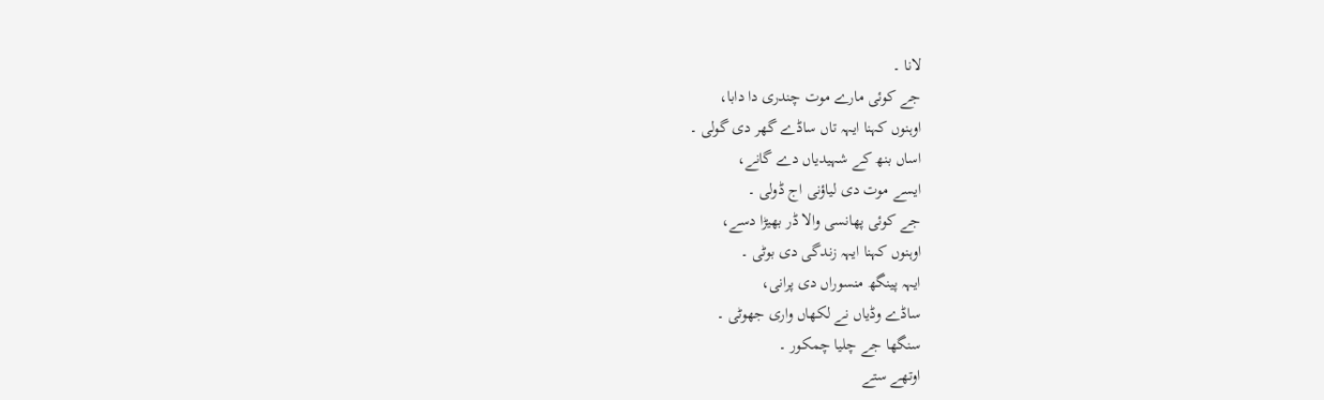لانا ۔
جے کوئی مارے موت چندری دا دابا،
اوہنوں کہنا ایہہ تاں ساڈے گھر دی گولی ۔
اساں بنھ کے شہیدیاں دے گانے،
ایسے موت دی لیاؤنی اج ڈولی ۔
جے کوئی پھانسی والا ڈر بھیڑا دسے،
اوہنوں کہنا ایہہ زندگی دی بوٹی ۔
ایہہ پینگھ منسوراں دی پرانی،
ساڈے وڈیاں نے لکھاں واری جھوٹی ۔
سنگھا جے چلیا چمکور ۔
اوتھے ستے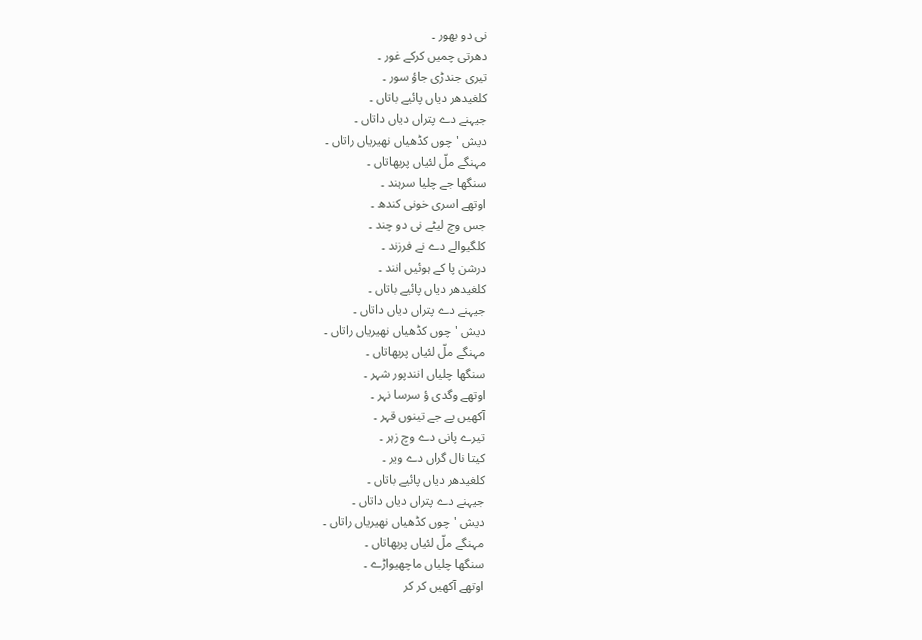نی دو بھور ۔
دھرتی چمیں کرکے غور ۔
تیری جندڑی جاؤ سور ۔
کلغیدھر دیاں پائیے باتاں ۔
جیہنے دے پتراں دیاں داتاں ۔
دیش 'چوں کڈھیاں نھیریاں راتاں ۔
مہنگے ملّ لئیاں پربھاتاں ۔
سنگھا جے چلیا سرہند ۔
اوتھے اسری خونی کندھ ۔
جس وچ لیٹے نی دو چند ۔
کلگیوالے دے نے فرزند ۔
درشن پا کے ہوئیں انند ۔
کلغیدھر دیاں پائیے باتاں ۔
جیہنے دے پتراں دیاں داتاں ۔
دیش 'چوں کڈھیاں نھیریاں راتاں ۔
مہنگے ملّ لئیاں پربھاتاں ۔
سنگھا چلیاں انندپور شہر ۔
اوتھے وگدی ؤ سرسا نہر ۔
آکھیں پے جے تینوں قہر ۔
تیرے پانی دے وچ زہر ۔
کیتا نال گراں دے ویر ۔
کلغیدھر دیاں پائیے باتاں ۔
جیہنے دے پتراں دیاں داتاں ۔
دیش 'چوں کڈھیاں نھیریاں راتاں ۔
مہنگے ملّ لئیاں پربھاتاں ۔
سنگھا چلیاں ماچھیواڑے ۔
اوتھے آکھیں کر کر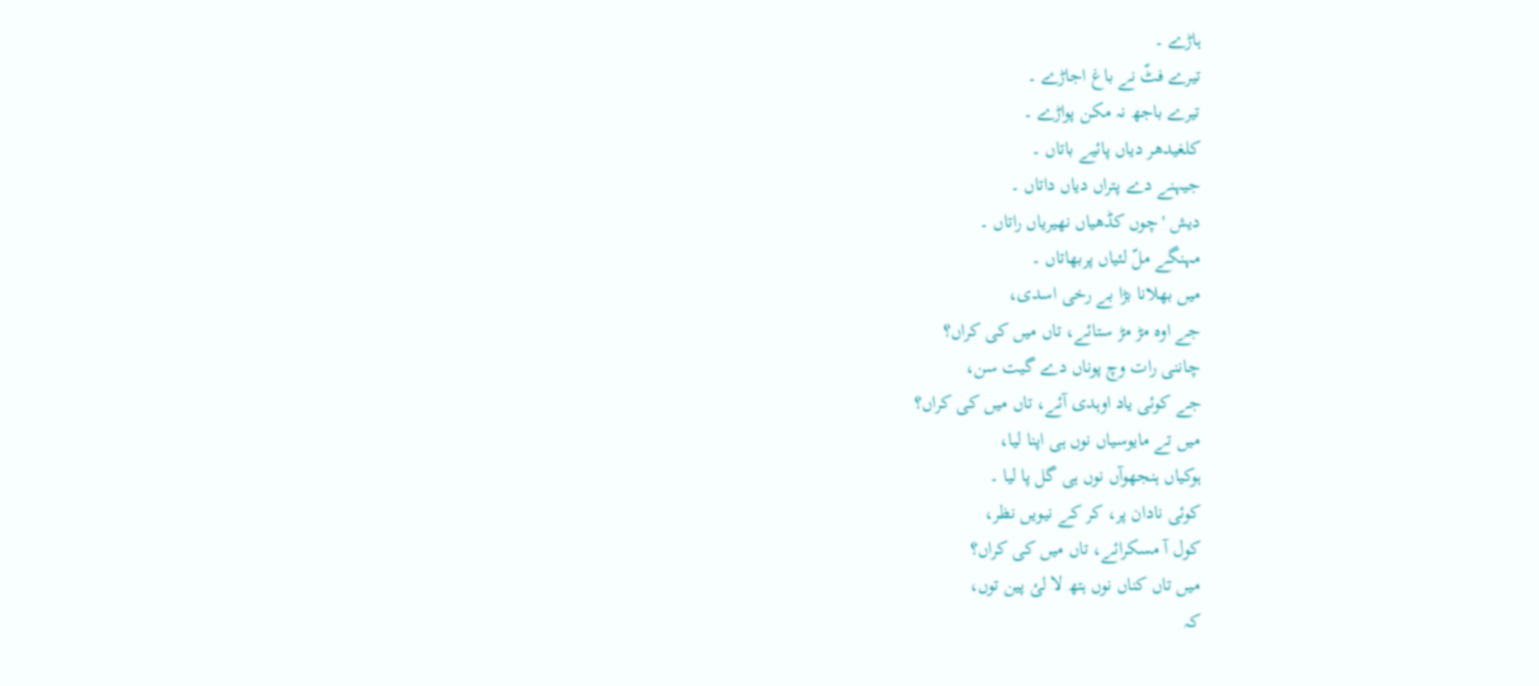ہاڑے ۔
تیرے فٹّ نے باغ اجاڑے ۔
تیرے باجھ نہ مکن پواڑے ۔
کلغیدھر دیاں پائیے باتاں ۔
جیہنے دے پتراں دیاں داتاں ۔
دیش 'چوں کڈھیاں نھیریاں راتاں ۔
مہنگے ملّ لئیاں پربھاتاں ۔
میں بھلانا بڑا بے رخی اسدی،
جے اوہ مڑ مڑ ستائے، تاں میں کی کراں؟
چاننی رات وچ پوناں دے گیت سن،
جے کوئی یاد اوہدی آئے، تاں میں کی کراں؟
میں تے مایوسیاں نوں ہی اپنا لیا،
ہوکیاں ہنجھوآں نوں ہی گل پا لیا ۔
کوئی نادان پر، کر کے نیویں نظر،
کول آ مسکرائے، تاں میں کی کراں؟
میں تاں کناں نوں ہتھ لا لئ پین توں،
کہ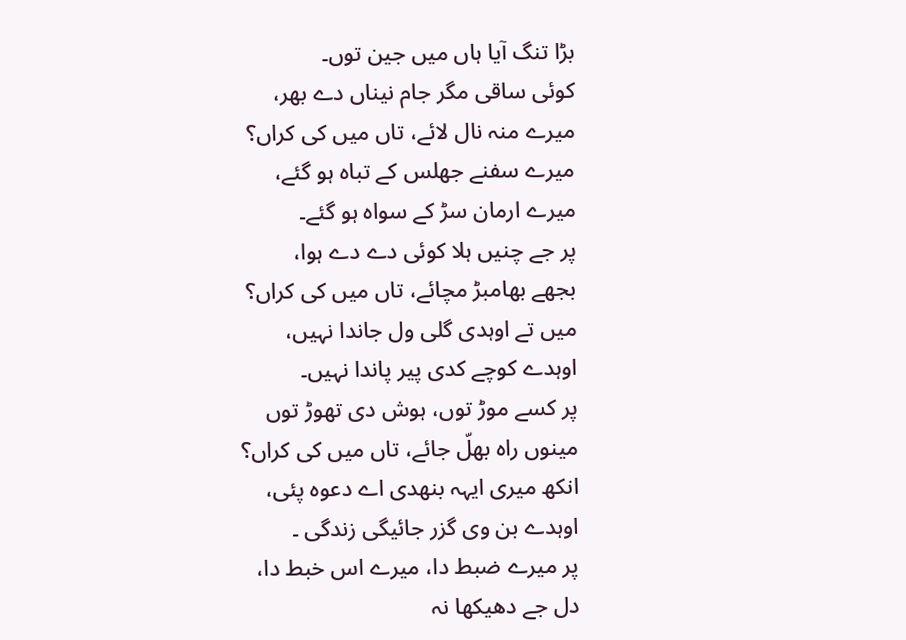بڑا تنگ آیا ہاں میں جین توں۔
کوئی ساقی مگر جام نیناں دے بھر،
میرے منہ نال لائے، تاں میں کی کراں؟
میرے سفنے جھلس کے تباہ ہو گئے،
میرے ارمان سڑ کے سواہ ہو گئے۔
پر جے چنیں ہلا کوئی دے دے ہوا،
بجھے بھامبڑ مچائے، تاں میں کی کراں؟
میں تے اوہدی گلی ول جاندا نہیں،
اوہدے کوچے کدی پیر پاندا نہیں۔
پر کسے موڑ توں، ہوش دی تھوڑ توں
مینوں راہ بھلّ جائے، تاں میں کی کراں؟
انکھ میری ایہہ بنھدی اے دعوہ پئی،
اوہدے بن وی گزر جائیگی زندگی ۔
پر میرے ضبط دا، میرے اس خبط دا،
دل جے دھیکھا نہ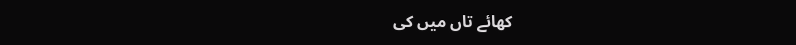کھائے تاں میں کی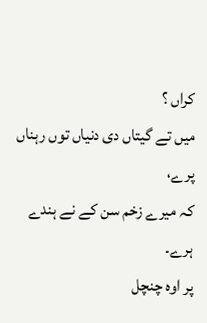کراں ؟
میں تے گیتاں دی دنیاں توں رہناں پرے،
کہ میرے زخم سن کے نے ہندے ہرے۔
پر اوہ چنچل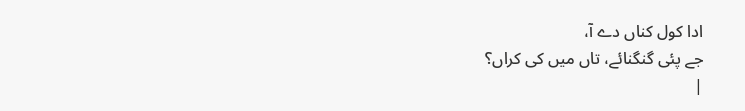ادا کول کناں دے آ،
جے پئی گنگنائے، تاں میں کی کراں؟
|